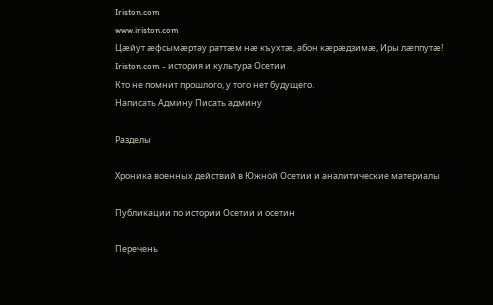Iriston.com
www.iriston.com
Цæйут æфсымæртау раттæм нæ къухтæ, абон кæрæдзимæ, Иры лæппутæ!
Iriston.com - история и культура Осетии
Кто не помнит прошлого, у того нет будущего.
Написать Админу Писать админу

Разделы

Хроника военных действий в Южной Осетии и аналитические материалы

Публикации по истории Осетии и осетин

Перечень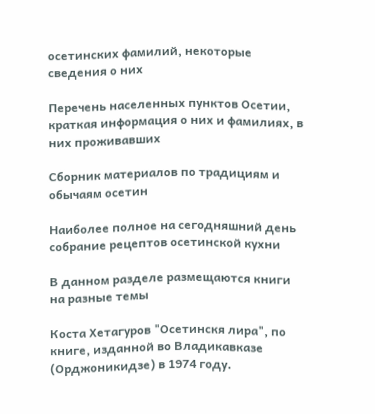осетинских фамилий, некоторые сведения о них

Перечень населенных пунктов Осетии, краткая информация о них и фамилиях, в них проживавших

Сборник материалов по традициям и обычаям осетин

Наиболее полное на сегодняшний день собрание рецептов осетинской кухни

В данном разделе размещаются книги на разные темы

Коста Хетагуров "Осетинскя лира", по книге, изданной во Владикавказе (Орджоникидзе) в 1974 году.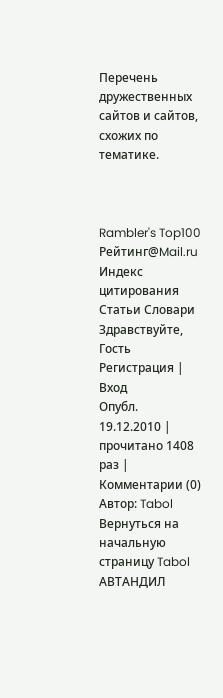Перечень дружественных сайтов и сайтов, схожих по тематике.



Rambler's Top100 Рейтинг@Mail.ru Индекс цитирования
Статьи Словари
Здравствуйте, Гость
Регистрация | Вход
Опубл. 19.12.2010 | прочитано 1408 раз |  Комментарии (0)     Автор: Tabol Вернуться на начальную страницу Tabol
АВТАНДИЛ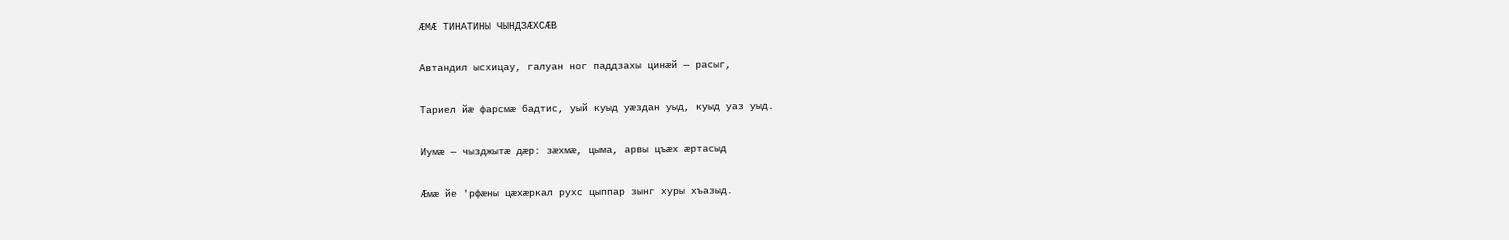ÆМÆ ТИНАТИНЫ ЧЫНДЗÆХСÆВ

Автандил ысхицау, галуан ног паддзахы цинæй — расыг,

Тариел йæ фарсмæ бадтис, уый куыд уæздан уыд, куыд уаз уыд.

Иумæ — чызджытæ дæр: зæхмæ, цыма, арвы цъæх æртасыд

Æмæ йе 'рфæны цæхæркал рухс цыппар зынг хуры хъазыд.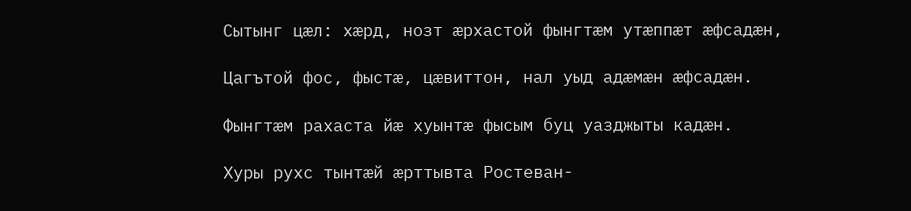Сытынг цæл: хæрд, нозт æрхастой фынгтæм утæппæт æфсадæн,

Цагътой фос, фыстæ, цæвиттон, нал уыд адæмæн æфсадæн.

Фынгтæм рахаста йæ хуынтæ фысым буц уазджыты кадæн.

Хуры рухс тынтæй æрттывта Ростеван-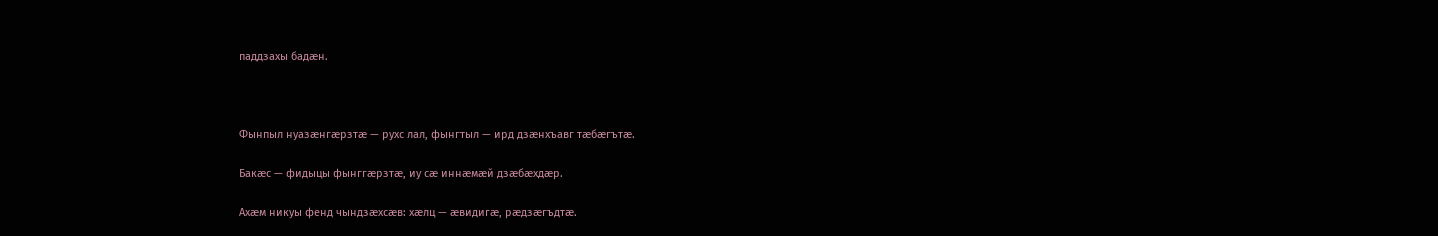паддзахы бадæн.



Фынпыл нуазæнгæрзтæ — рухс лал, фынгтыл — ирд дзæнхъавг тæбæгътæ.

Бакæс — фидыцы фынггæрзтæ, иу сæ иннæмæй дзæбæхдæр.

Ахæм никуы фенд чындзæхсæв: хæлц — æвидигæ, рæдзæгъдтæ.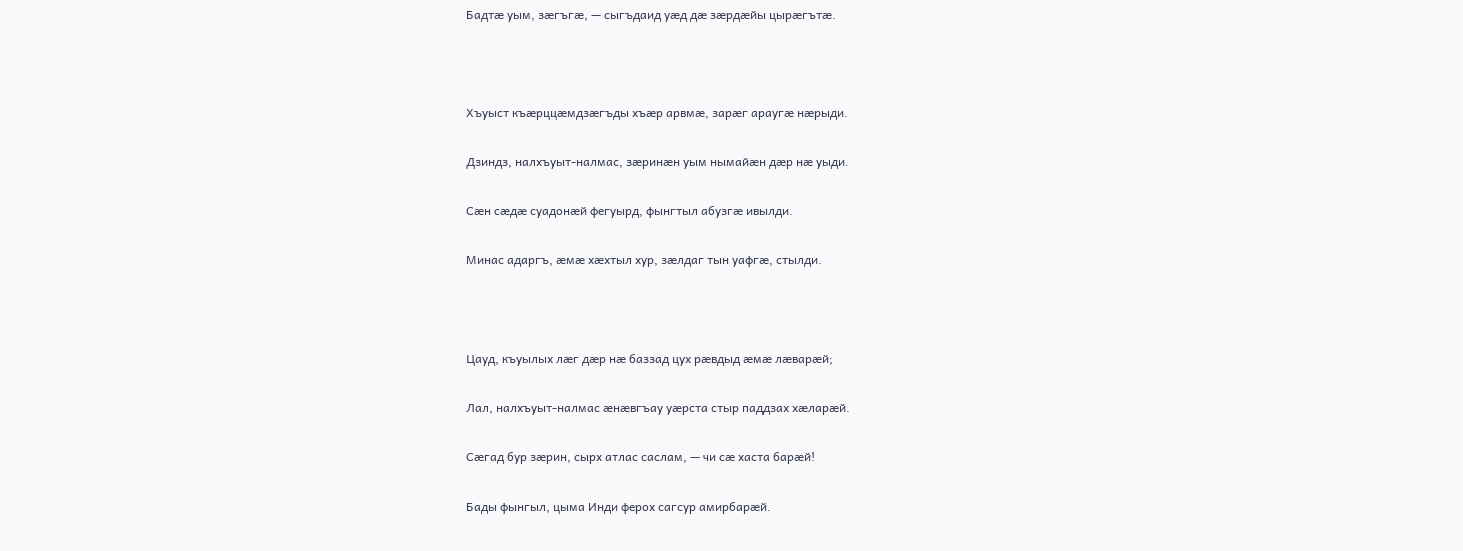Бадтæ уым, зæгъгæ, — сыгъдаид уæд дæ зæрдæйы цырæгътæ.



Хъуыст къæрццæмдзæгъды хъæр арвмæ, зарæг араугæ нæрыди.

Дзиндз, налхъуыт-налмас, зæринæн уым нымайæн дæр нæ уыди.

Сæн сæдæ суадонæй фегуырд, фынгтыл абузгæ ивылди.

Минас адаргъ, æмæ хæхтыл хур, зæлдаг тын уафгæ, стылди.



Цауд, къуылых лæг дæр нæ баззад цух рæвдыд æмæ лæварæй;

Лал, налхъуыт-налмас æнæвгъау уæрста стыр паддзах хæларæй.

Сæгад бур зæрин, сырх атлас саслам, — чи сæ хаста барæй!

Бады фынгыл, цыма Инди ферох сагсур амирбарæй.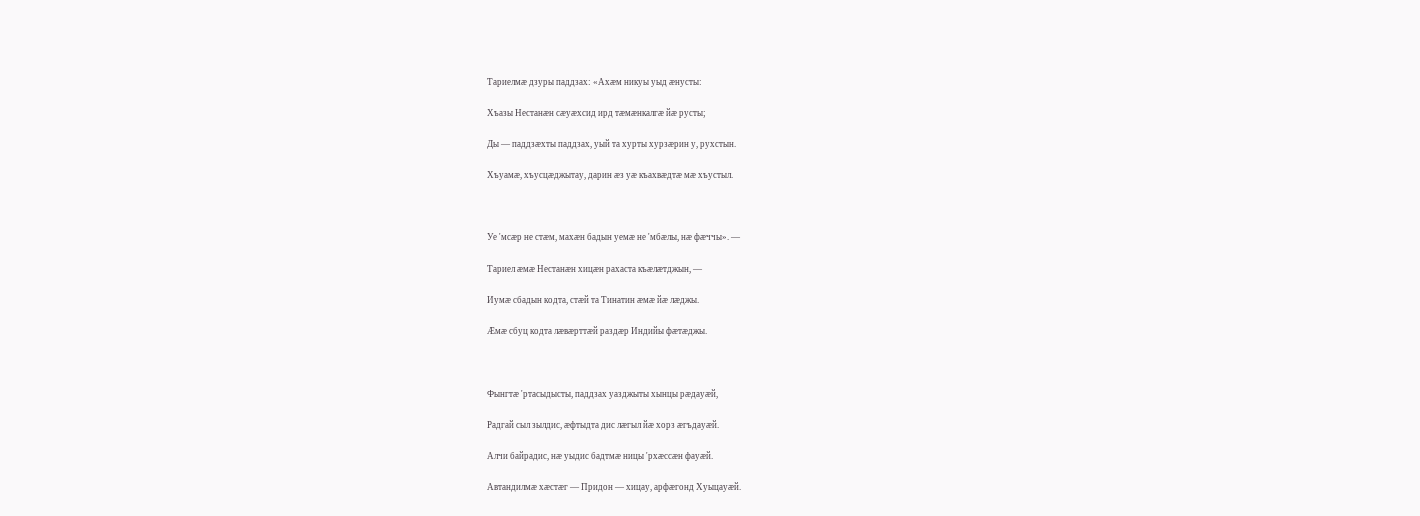Тариелмæ дзуры паддзах: «Ахæм никуы уыд æнусты:

Хъазы Нестанæн сæуæхсид ирд тæмæнкалгæ йæ русты;

Ды — паддзæхты паддзах, уый та хурты хурзæрин у, рухстын.

Хъуамæ, хъусцæджытау, дарин æз уæ къахвæдтæ мæ хъустыл.



Уе 'мсæр не стæм, махæн бадын уемæ не 'мбæлы, нæ фæччы». —

Тариел æмæ Нестанæн хицæн рахаста къæлæтджын, —

Иумæ сбадын кодта, стæй та Тинатин æмæ йæ лæджы.

Æмæ сбуц кодта лæвæрттæй раздæр Индийы фæтæджы.



Фынгтæ 'ртасыдысты, паддзах уазджыты хынцы рæдауæй,

Радгай сыл зылдис, æфтыдта дис лæгыл йæ хорз æгъдауæй.

Алчи байрадис, нæ уыдис бадтмæ ницы 'рхæссæн фауæй.

Автандилмæ хæстæг — Придон — хицау, арфæгонд Хуыцауæй.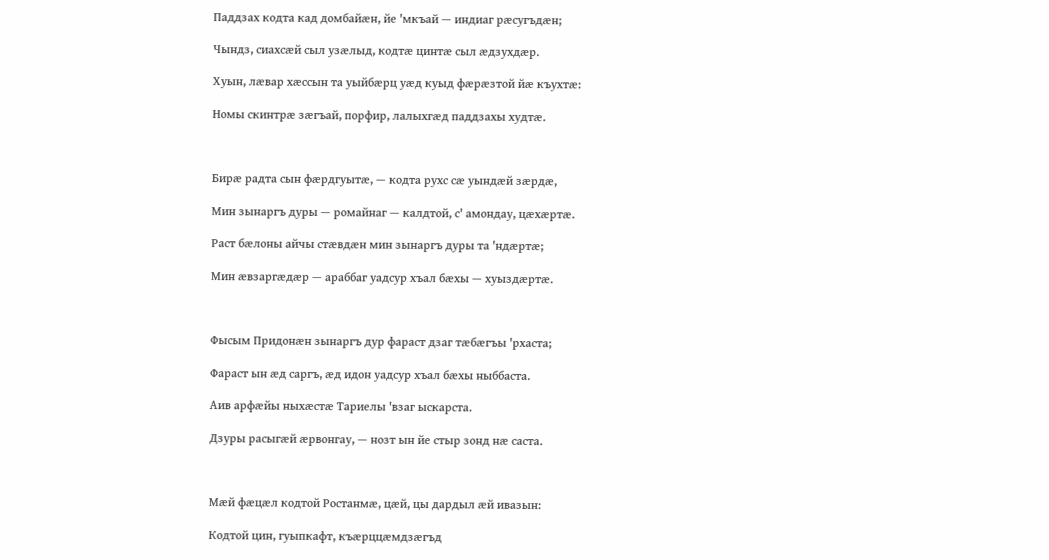Паддзах кодта кад домбайæн, йе 'мкъай — индиаг рæсугъдæн;

Чындз, сиахсæй сыл узæлыд, кодтæ цинтæ сыл æдзухдæр.

Хуын, лæвар хæссын та уыйбæрц уæд куыд фæрæзтой йæ къухтæ:

Номы скинтрæ зæгъай, порфир, лалыхгæд паддзахы худтæ.



Бирæ радта сын фæрдгуытæ, — кодта рухс сæ уындæй зæрдæ,

Мин зынаргъ дуры — ромайнаг — калдтой, с' амондау, цæхæртæ.

Раст бæлоны айчы стæвдæн мин зынаргъ дуры та 'ндæртæ;

Мин æвзаргæдæр — араббаг уадсур хъал бæхы — хуыздæртæ.



Фысым Придонæн зынаргъ дур фараст дзаг тæбæгъы 'рхаста;

Фараст ын æд саргъ, æд идон уадсур хъал бæхы ныббаста.

Аив арфæйы ныхæстæ Тариелы 'взаг ыскарста.

Дзуры расыгæй æрвонгау, — нозт ын йе стыр зонд нæ саста.



Мæй фæцæл кодтой Ростанмæ, цæй, цы дардыл æй ивазын:

Кодтой цин, гуыпкафт, къæрццæмдзæгъд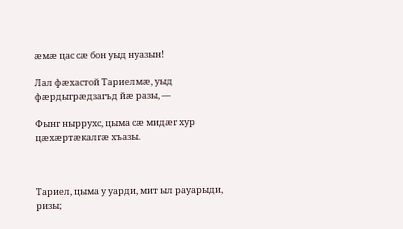æмæ цас сæ бон уыд нуазын!

Лал фæхастой Тариелмæ, уыд фæрдыгрæдзагъд йæ разы, —

Фынг ныррухс, цыма сæ мидæг хур цæхæртæкалгæ хъазы.



Тариел, цыма у уарди, мит ыл рауарыди, ризы;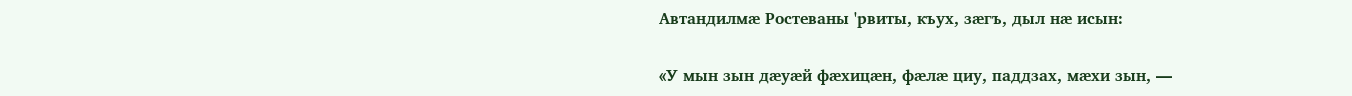Автандилмæ Ростеваны 'рвиты, къух, зæгъ, дыл нæ исын:

«У мын зын дæуæй фæхицæн, фæлæ циу, паддзах, мæхи зын, —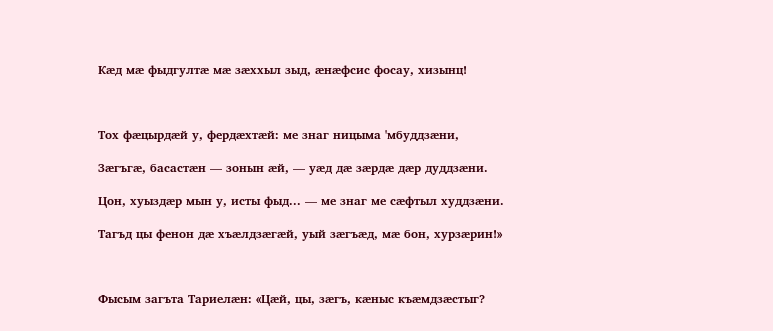Кæд мæ фыдгултæ мæ зæххыл зыд, æнæфсис фосау, хизынц!



Тох фæцырдæй у, фердæхтæй: ме знаг ницыма 'мбуддзæни,

Зæгъгæ, басастæн — зонын æй, — уæд дæ зæрдæ дæр дуддзæни.

Цон, хуыздæр мын у, исты фыд... — ме знаг ме сæфтыл худдзæни.

Тагъд цы фенон дæ хъæлдзæгæй, уый зæгъæд, мæ бон, хурзæрин!»



Фысым загъта Тариелæн: «Цæй, цы, зæгъ, кæныс къæмдзæстыг?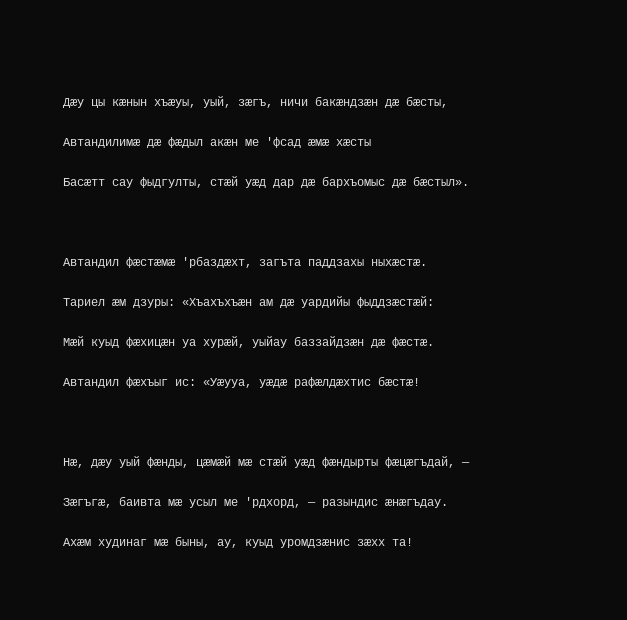Дæу цы кæнын хъæуы, уый, зæгъ, ничи бакæндзæн дæ бæсты,

Автандилимæ дæ фæдыл акæн ме 'фсад æмæ хæсты

Басæтт сау фыдгулты, стæй уæд дар дæ бархъомыс дæ бæстыл».



Автандил фæстæмæ 'рбаздæхт, загъта паддзахы ныхæстæ.

Тариел æм дзуры: «Хъахъхъæн ам дæ уардийы фыддзæстæй:

Мæй куыд фæхицæн уа хурæй, уыйау баззайдзæн дæ фæстæ.

Автандил фæхъыг ис: «Уæууа, уæдæ рафæлдæхтис бæстæ!



Нæ, дæу уый фæнды, цæмæй мæ стæй уæд фæндырты фæцæгъдай, —

Зæгъгæ, баивта мæ усыл ме 'рдхорд, — разындис æнæгъдау.

Ахæм худинаг мæ быны, ау, куыд уромдзæнис зæхх та!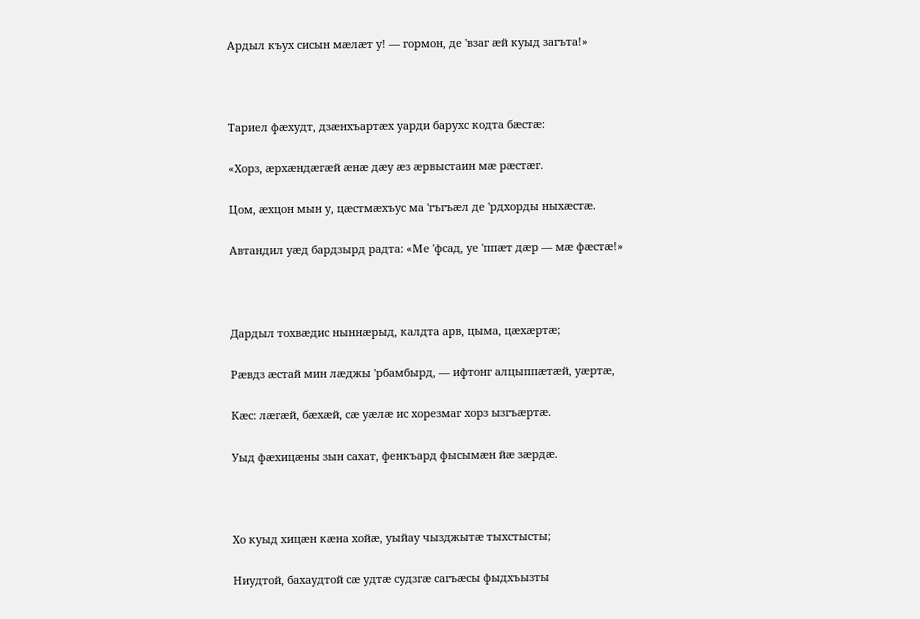Ардыл къух сисын мæлæт у! — гормон, де 'взаг æй куыд загъта!»



Тариел фæхудт, дзæнхъартæх уарди барухс кодта бæстæ:

«Хорз, æрхæндæгæй æнæ дæу æз æрвыстаин мæ рæстæг.

Цом, æхцон мын у, цæстмæхъус ма 'гъгъæл де 'рдхорды ныхæстæ.

Автандил уæд бардзырд радта: «Ме 'фсад, уе 'ппæт дæр — мæ фæстæ!»



Дардыл тохвæдис ныннæрыд, калдта арв, цыма, цæхæртæ;

Рæвдз æстай мин лæджы 'рбамбырд, — ифтонг алцыппæтæй, уæртæ,

Кæс: лæгæй, бæхæй, сæ уæлæ ис хорезмаг хорз ызгъæртæ.

Уыд фæхицæны зын сахат, фенкъард фысымæн йæ зæрдæ.



Хо куыд хицæн кæна хойæ, уыйау чызджытæ тыхстысты;

Ниудтой, бахаудтой сæ удтæ судзгæ сагъæсы фыдхъызты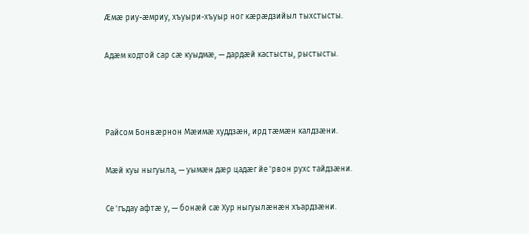Æмæ риу-æмриу, хъуыри-хъуыр ног кæрæдзийыл тыхстысты.

Адæм кодтой сар сæ куыдмæ, — дардæй кастысты, рыстысты.



Райсом Бонвæрнон Мæимæ худдзæн, ирд тæмæн калдзæни.

Мæй куы ныгуыла, — уымæн дæр цадæг йе 'рвон рухс тайдзæни.

Се 'гъдау афтæ у, — бонæй сæ Хур ныгуылæнæн хъардзæни.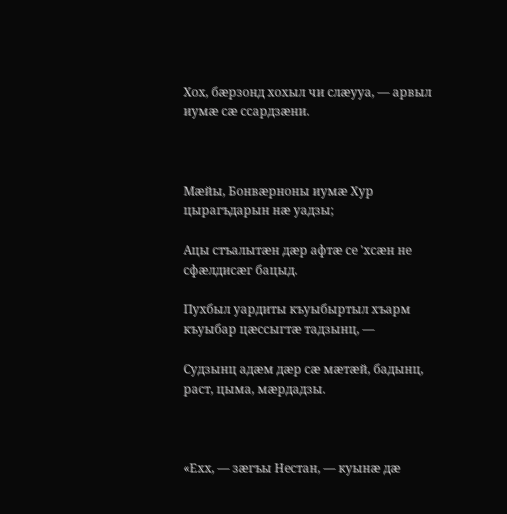Хох, бæрзонд хохыл чи слæууа, — арвыл иумæ сæ ссардзæни.



Мæйы, Бонвæрноны иумæ Хур цырагъдарын нæ уадзы;

Ацы стъалытæн дæр афтæ се 'хсæн не сфæлдисæг бацыд.

Пухбыл уардиты къуыбыртыл хъарм къуыбар цæссыгтæ тадзынц, —

Судзынц адæм дæр сæ мæтæй, бадынц, раст, цыма, мæрдадзы.



«Ехх, — зæгъы Нестан, — куынæ дæ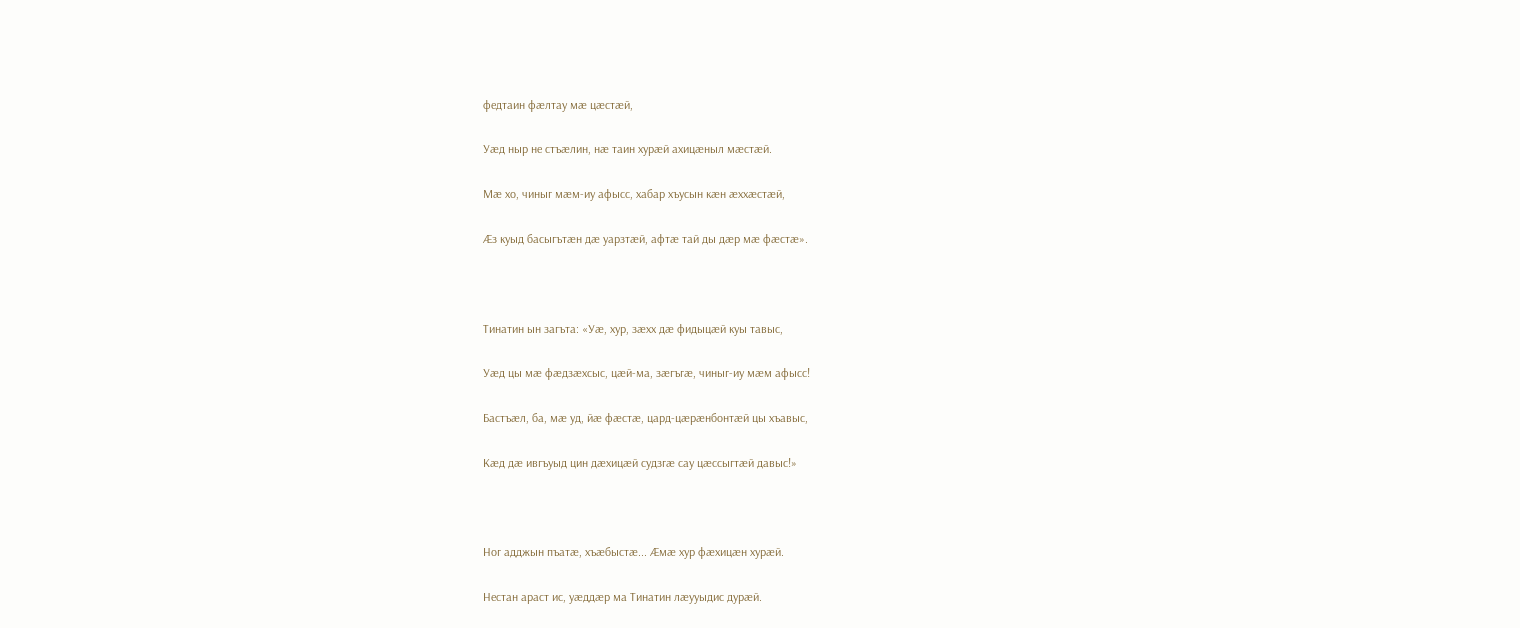федтаин фæлтау мæ цæстæй,

Уæд ныр не стъæлин, нæ таин хурæй ахицæныл мæстæй.

Мæ хо, чиныг мæм-иу афысс, хабар хъусын кæн æххæстæй,

Æз куыд басыгътæн дæ уарзтæй, афтæ тай ды дæр мæ фæстæ».



Тинатин ын загъта: «Уæ, хур, зæхх дæ фидыцæй куы тавыс,

Уæд цы мæ фæдзæхсыс, цæй-ма, зæгъгæ, чиныг-иу мæм афысс!

Бастъæл, ба, мæ уд, йæ фæстæ, цард-цæрæнбонтæй цы хъавыс,

Кæд дæ ивгъуыд цин дæхицæй судзгæ сау цæссыгтæй давыс!»



Ног адджын пъатæ, хъæбыстæ... Æмæ хур фæхицæн хурæй.

Нестан араст ис, уæддæр ма Тинатин лæууыдис дурæй.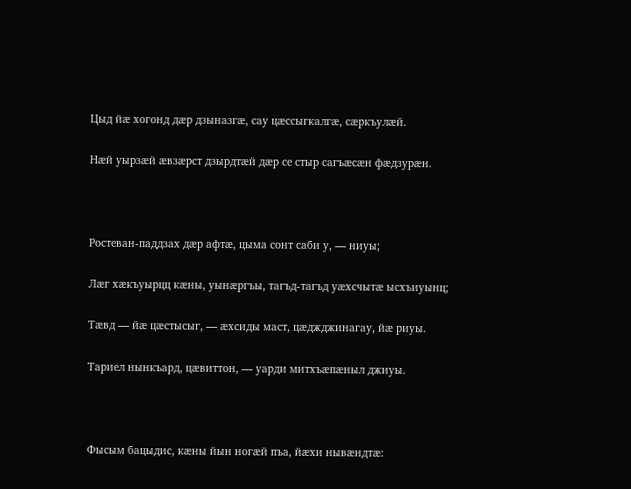Цыд йæ хогонд дæр дзыназгæ, сау цæссыгкалгæ, сæркъулæй.

Нæй уырзæй æвзæрст дзырдтæй дæр се стыр сагъæсæн фæдзурæн.



Ростеван-паддзах дæр афтæ, цыма сонт саби у, — ниуы;

Лæг хæкъуырцц кæны, уынæргъы, тагъд-тагъд уæхсчытæ ысхъиуынц;

Тæвд — йæ цæстысыг, — æхсиды маст, цæджджинагау, йæ риуы.

Тариел нынкъард, цæвиттон, — уарди митхъæпæныл джиуы.



Фысым бацыдис, кæны йын ногæй пъа, йæхи нывæндтæ: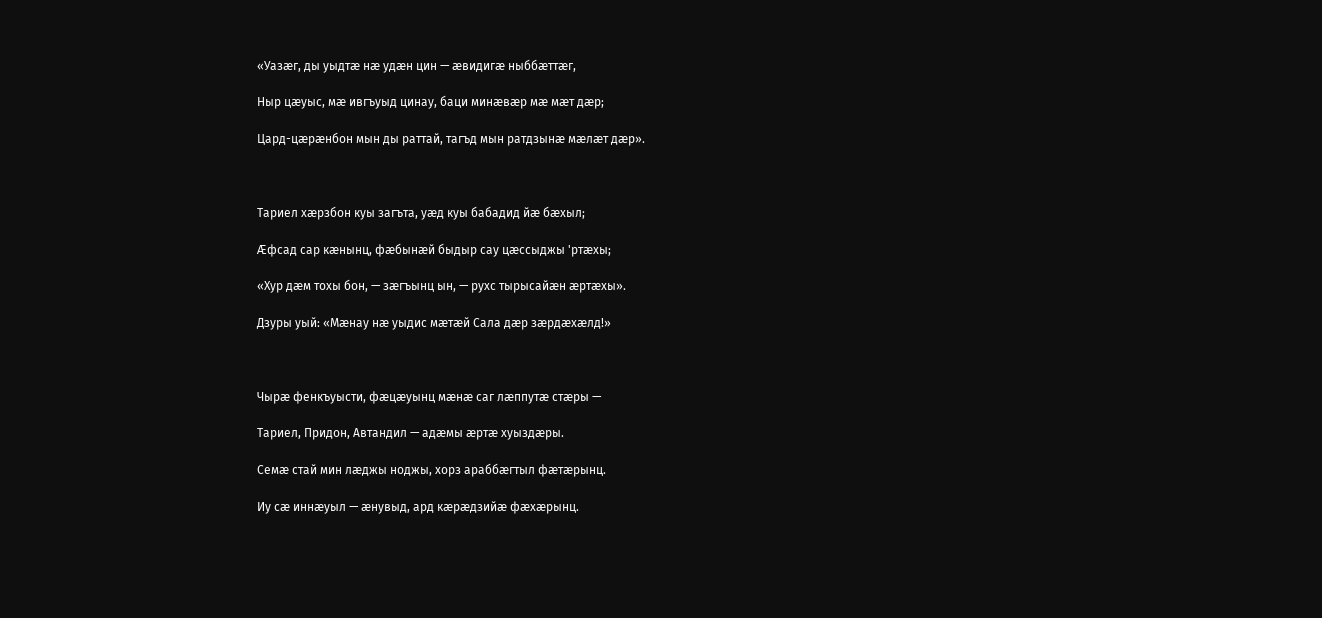«Уазæг, ды уыдтæ нæ удæн цин — æвидигæ ныббæттæг,

Ныр цæуыс, мæ ивгъуыд цинау, баци минæвæр мæ мæт дæр;

Цард-цæрæнбон мын ды раттай, тагъд мын ратдзынæ мæлæт дæр».



Тариел хæрзбон куы загъта, уæд куы бабадид йæ бæхыл;

Æфсад сар кæнынц, фæбынæй быдыр сау цæссыджы 'ртæхы;

«Хур дæм тохы бон, — зæгъынц ын, — рухс тырысайæн æртæхы».

Дзуры уый: «Мæнау нæ уыдис мæтæй Сала дæр зæрдæхæлд!»



Чырæ фенкъуысти, фæцæуынц мæнæ саг лæппутæ стæры —

Тариел, Придон, Автандил — адæмы æртæ хуыздæры.

Семæ стай мин лæджы ноджы, хорз араббæгтыл фæтæрынц.

Иу сæ иннæуыл — æнувыд, ард кæрæдзийæ фæхæрынц.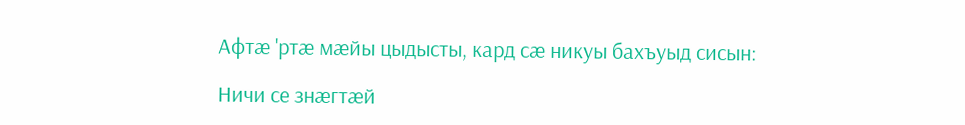Афтæ 'ртæ мæйы цыдысты, кард сæ никуы бахъуыд сисын:

Ничи се знæгтæй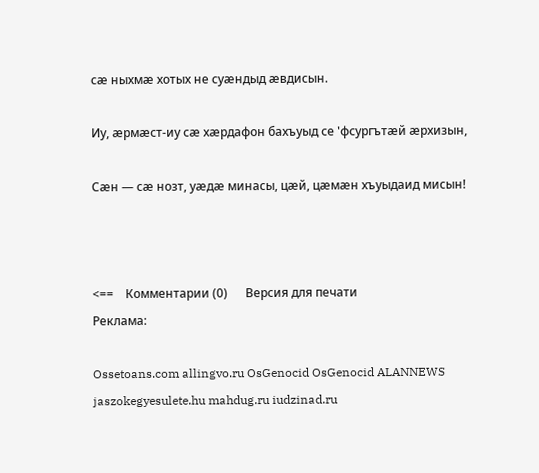сæ ныхмæ хотых не суæндыд æвдисын.

Иу, æрмæст-иу сæ хæрдафон бахъуыд се 'фсургътæй æрхизын,

Сæн — сæ нозт, уæдæ минасы, цæй, цæмæн хъуыдаид мисын!



<==    Комментарии (0)      Версия для печати
Реклама:

Ossetoans.com allingvo.ru OsGenocid OsGenocid ALANNEWS jaszokegyesulete.hu mahdug.ru iudzinad.ru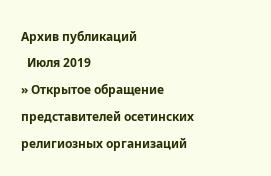Архив публикаций
  Июля 2019
» Открытое обращение представителей осетинских религиозных организаций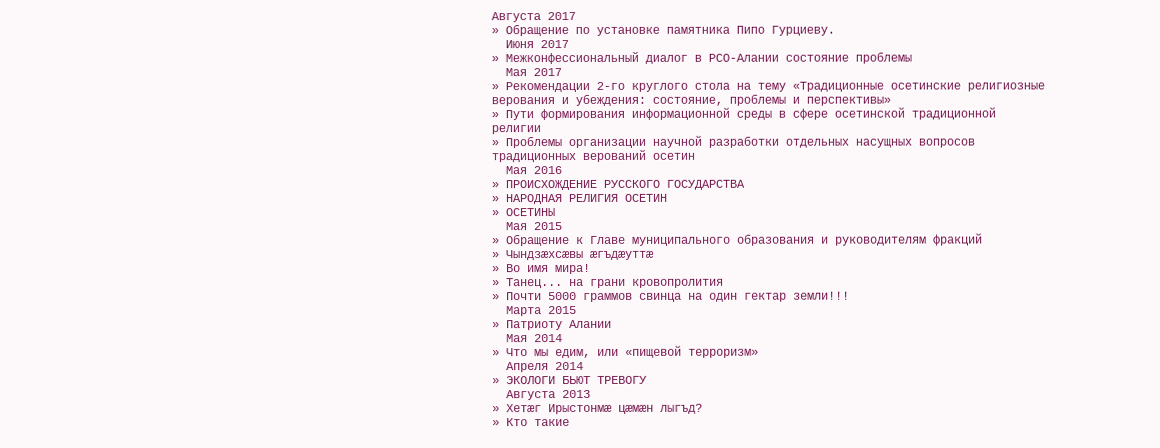Августа 2017
» Обращение по установке памятника Пипо Гурциеву.
  Июня 2017
» Межконфессиональный диалог в РСО-Алании состояние проблемы
  Мая 2017
» Рекомендации 2-го круглого стола на тему «Традиционные осетинские религиозные верования и убеждения: состояние, проблемы и перспективы»
» Пути формирования информационной среды в сфере осетинской традиционной религии
» Проблемы организации научной разработки отдельных насущных вопросов традиционных верований осетин
  Мая 2016
» ПРОИСХОЖДЕНИЕ РУССКОГО ГОСУДАРСТВА
» НАРОДНАЯ РЕЛИГИЯ ОСЕТИН
» ОСЕТИНЫ
  Мая 2015
» Обращение к Главе муниципального образования и руководителям фракций
» Чындзӕхсӕвы ӕгъдӕуттӕ
» Во имя мира!
» Танец... на грани кровопролития
» Почти 5000 граммов свинца на один гектар земли!!!
  Марта 2015
» Патриоту Алании
  Мая 2014
» Что мы едим, или «пищевой терроризм»
  Апреля 2014
» ЭКОЛОГИ БЬЮТ ТРЕВОГУ
  Августа 2013
» Хетӕг Ирыстонмӕ цӕмӕн лыгъд?
» Кто такие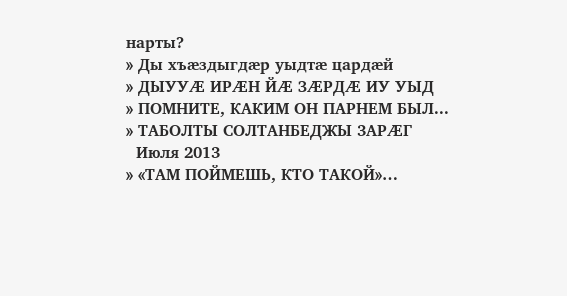нарты?
» Ды хъæздыгдæр уыдтæ цардæй
» ДЫУУӔ ИРӔН ЙӔ ЗӔРДӔ ИУ УЫД
» ПОМНИТЕ, КАКИМ ОН ПАРНЕМ БЫЛ...
» ТАБОЛТЫ СОЛТАНБЕДЖЫ 3АРӔГ
  Июля 2013
» «ТАМ ПОЙМЕШЬ, КТО ТАКОЙ»…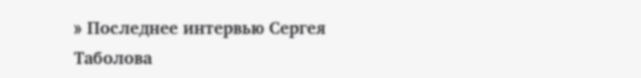» Последнее интервью Сергея Таболова